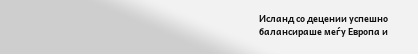Исланд со децении успешно балансираше меѓу Европа и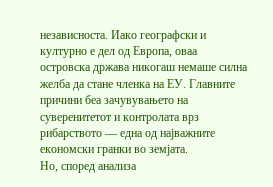независноста. Иако географски и културно е дел од Европа, оваа островска држава никогаш немаше силна желба да стане членка на ЕУ. Главните причини беа зачувувањето на суверенитетот и контролата врз рибарството — една од најважните економски гранки во земјата.
Но, според анализа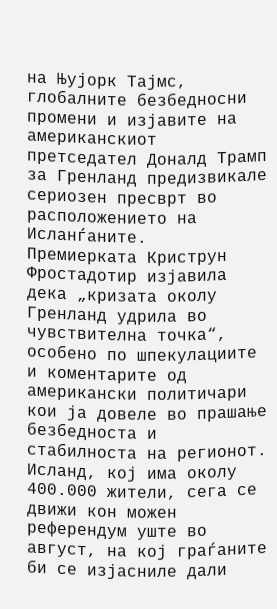на Њујорк Тајмс, глобалните безбедносни промени и изјавите на американскиот претседател Доналд Трамп за Гренланд предизвикале сериозен пресврт во расположението на Исланѓаните.
Премиерката Криструн Фростадотир изјавила дека „кризата околу Гренланд удрила во чувствителна точка“, особено по шпекулациите и коментарите од американски политичари кои ја довеле во прашање безбедноста и стабилноста на регионот.
Исланд, кој има околу 400.000 жители, сега се движи кон можен референдум уште во август, на кој граѓаните би се изјасниле дали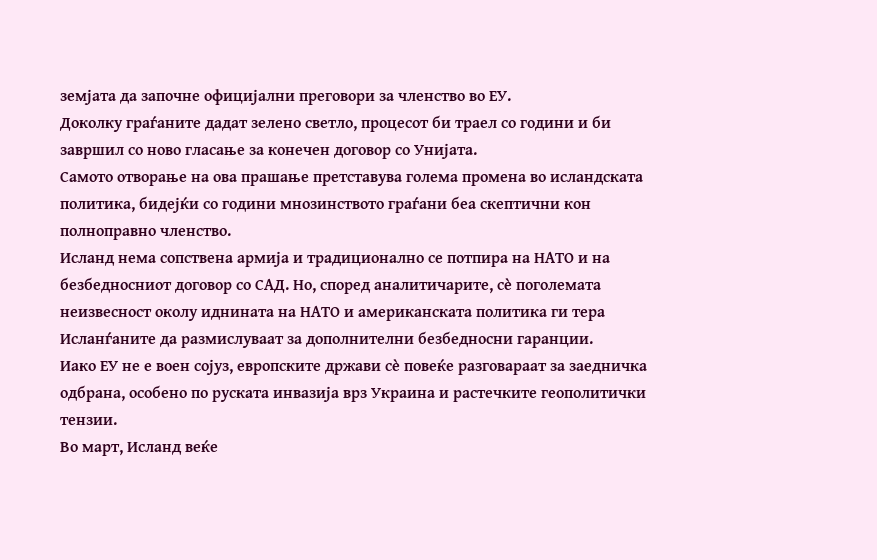земјата да започне официјални преговори за членство во ЕУ.
Доколку граѓаните дадат зелено светло, процесот би траел со години и би завршил со ново гласање за конечен договор со Унијата.
Самото отворање на ова прашање претставува голема промена во исландската политика, бидејќи со години мнозинството граѓани беа скептични кон полноправно членство.
Исланд нема сопствена армија и традиционално се потпира на НАТО и на безбедносниот договор со САД. Но, според аналитичарите, сè поголемата неизвесност околу иднината на НАТО и американската политика ги тера Исланѓаните да размислуваат за дополнителни безбедносни гаранции.
Иако ЕУ не е воен сојуз, европските држави сè повеќе разговараат за заедничка одбрана, особено по руската инвазија врз Украина и растечките геополитички тензии.
Во март, Исланд веќе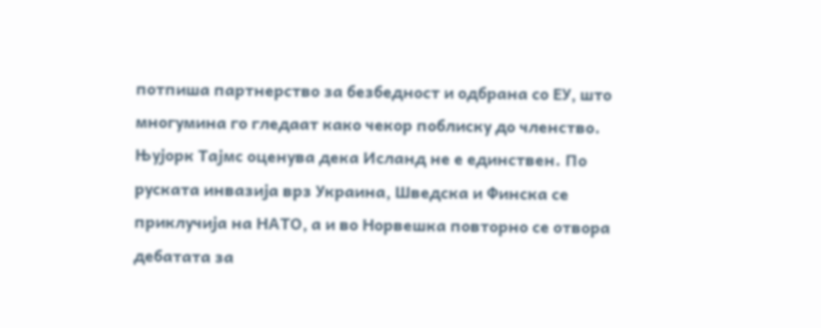потпиша партнерство за безбедност и одбрана со ЕУ, што многумина го гледаат како чекор поблиску до членство.
Њујорк Тајмс оценува дека Исланд не е единствен. По руската инвазија врз Украина, Шведска и Финска се приклучија на НАТО, а и во Норвешка повторно се отвора дебатата за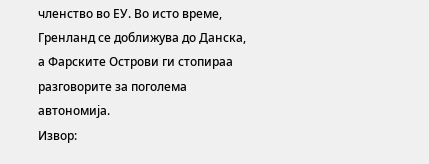членство во ЕУ. Во исто време, Гренланд се доближува до Данска, а Фарските Острови ги стопираа разговорите за поголема автономија.
Извор: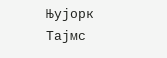Њујорк Тајмс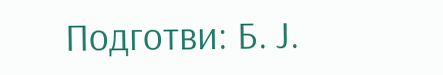Подготви: Б. Ј.